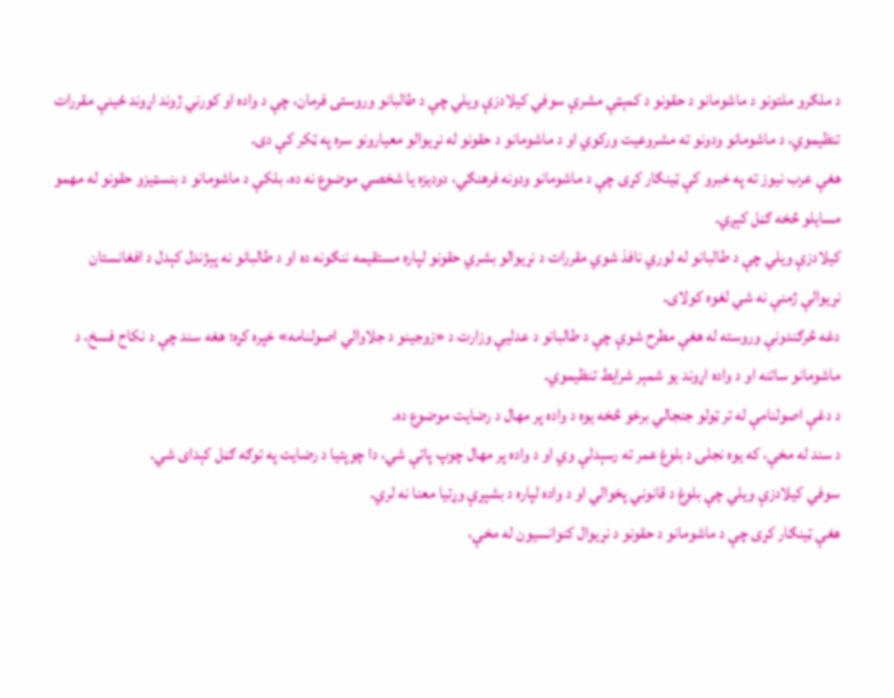د ملګرو ملتونو د ماشومانو د حقونو د کمېټې مشرې سوفي کیلادزې ویلي چې د طالبانو وروستی فرمان، چې د واده او کورني ژوند اړوند ځینې مقررات تنظیموي، د ماشومانو ودونو ته مشروعیت ورکوي او د ماشومانو د حقونو له نړیوالو معیارونو سره په ټکر کې دی.
هغې عرب نیوز ته په خبرو کې ټینګار کړی چې د ماشومانو ودونه فرهنګي، دودیزه یا شخصي موضوع نه ده، بلکې د ماشومانو د بنسټیزو حقونو له مهمو مسایلو څخه ګڼل کېږي.
کیلادزې ویلي چې د طالبانو له لوري نافذ شوي مقررات د نړیوالو بشري حقونو لپاره مستقیمه ننګونه ده او د طالبانو نه پېژندل کېدل د افغانستان نړیوالې ژمنې نه شي لغوه کولای.
دغه څرګندونې وروسته له هغې مطرح شوې چې د طالبانو د عدلیې وزارت د «زوجینو د جلاوالي اصولنامه» خپره کړه؛ هغه سند چې د نکاح فسخ، د ماشومانو ساتنه او د واده اړوند یو شمېر شرایط تنظیموي.
د دغې اصولنامې له تر ټولو جنجالي برخو څخه یوه د واده پر مهال د رضایت موضوع ده.
د سند له مخې، که یوه نجلۍ د بلوغ عمر ته رسېدلې وي او د واده پر مهال چوپ پاتې شي، دا چوپتیا د رضایت په توګه ګڼل کېدای شي.
سوفي کیلادزې ویلي چې بلوغ د قانوني پخوالي او د واده لپاره د بشپړې وړتیا معنا نه لري.
هغې ټینګار کړی چې د ماشومانو د حقونو د نړیوال کنوانسیون له مخې،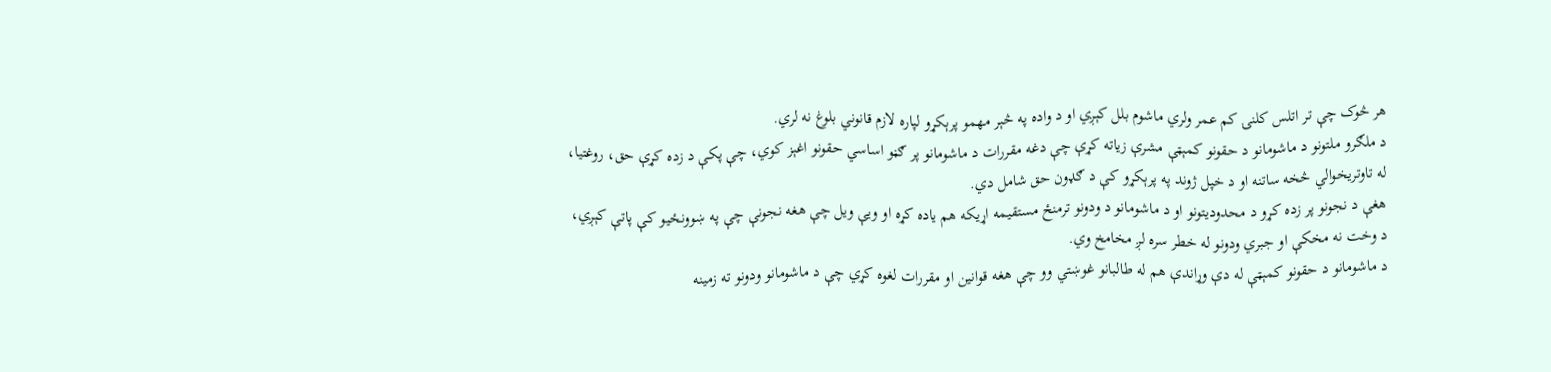هر څوک چې تر اتلس کلنۍ کم عمر ولري ماشوم بلل کېږي او د واده په څېر مهمو پرېکړو لپاره لازم قانوني بلوغ نه لري.
د ملګرو ملتونو د ماشومانو د حقونو کمېټې مشرې زیاته کړې چې دغه مقررات د ماشومانو پر ګڼو اساسي حقونو اغېز کوي، چې پکې د زده کړې حق، روغتیا، له تاوتریخوالي څخه ساتنه او د خپل ژوند په پرېکړو کې د ګډون حق شامل دي.
هغې د نجونو پر زده کړو د محدودیتونو او د ماشومانو د ودونو ترمنځ مستقیمه اړیکه هم یاده کړه او ویې ویل چې هغه نجونې چې په ښوونځیو کې پاتې کېږي، د وخت نه مخکې او جبري ودونو له خطر سره لږ مخامخ وي.
د ماشومانو د حقونو کمېټې له دې وړاندې هم له طالبانو غوښتي وو چې هغه قوانین او مقررات لغوه کړي چې د ماشومانو ودونو ته زمینه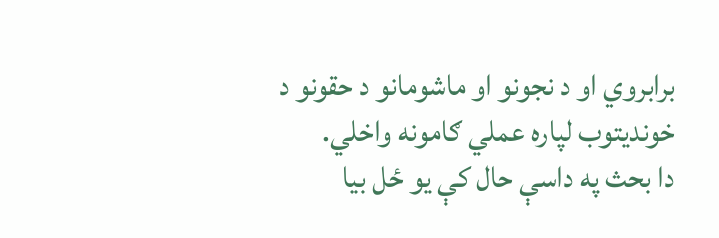برابروي او د نجونو او ماشومانو د حقونو د خوندیتوب لپاره عملي ګامونه واخلي.
دا بحث په داسې حال کې یو ځل بیا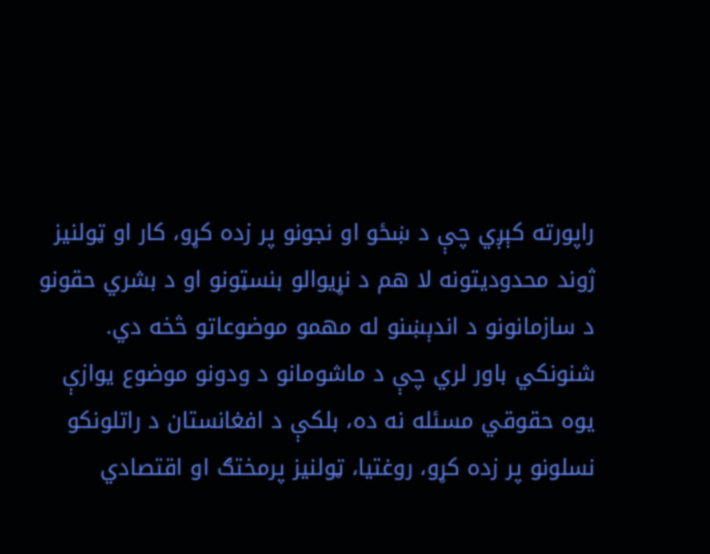راپورته کېږي چې د ښځو او نجونو پر زده کړو، کار او ټولنیز ژوند محدودیتونه لا هم د نړیوالو بنسټونو او د بشري حقونو د سازمانونو د اندېښنو له مهمو موضوعاتو څخه دي.
شنونکي باور لري چې د ماشومانو د ودونو موضوع یوازې یوه حقوقي مسئله نه ده، بلکې د افغانستان د راتلونکو نسلونو پر زده کړو، روغتیا، ټولنیز پرمختګ او اقتصادي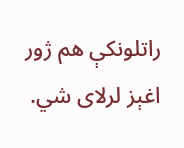راتلونکې هم ژور اغېز لرلای شي.